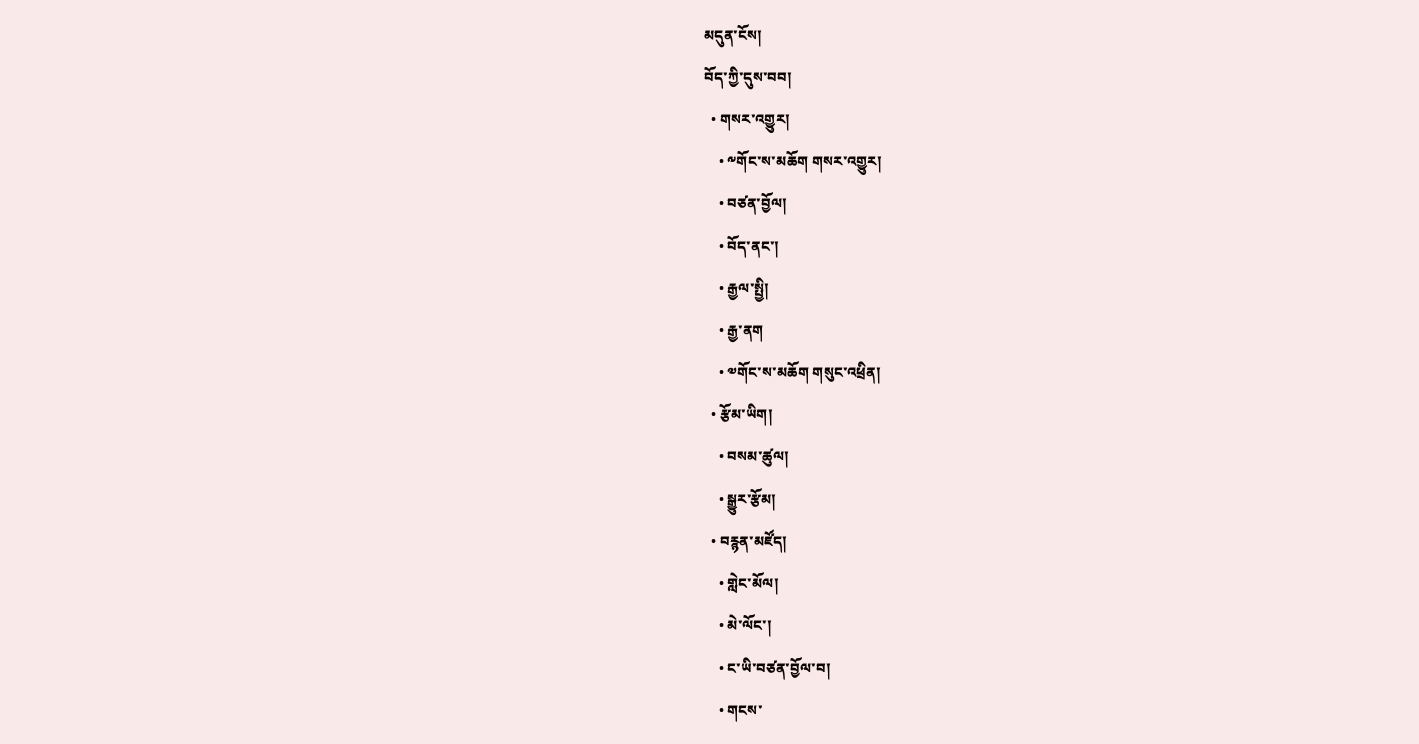མདུན་ངོས།
བོད་ཀྱི་དུས་བབ།
  • གསར་འགྱུར།
    • ༸གོང་ས་མཆོག གསར་འགྱུར།
    • བཙན་བྱོལ།
    • བོད་ནང་།
    • རྒྱལ་སྤྱི།
    • རྒྱ་ནག
    • ༧གོང་ས་མཆོག གསུང་འཕྲིན།
  • རྩོམ་ཡིག།
    • བསམ་ཚུལ།
    • སྒྱུར་རྩོམ།
  • བརྙན་མཛོད།
    • གླེང་མོལ།
    • མེ་ལོང་།
    • ང་ཡི་བཙན་བྱོལ་བ།
    • གངས་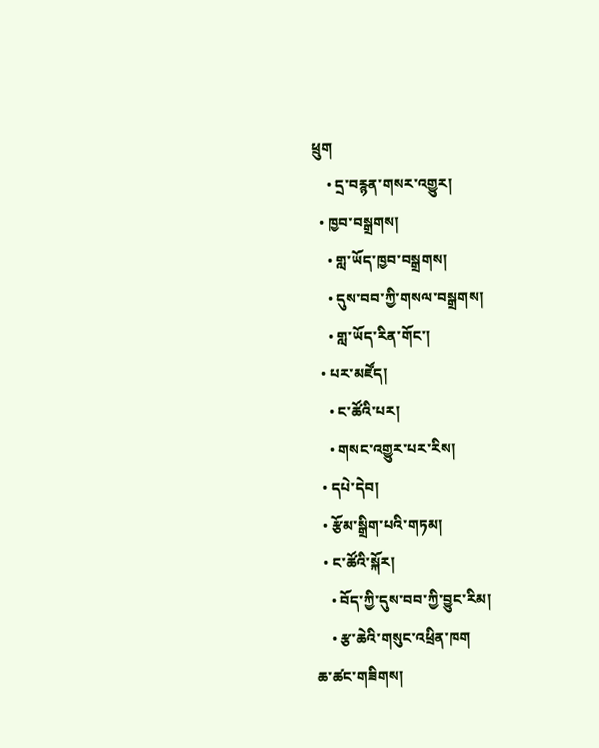ཕྲུག
    • དྲ་བརྙན་གསར་འགྱུར།
  • ཁྱབ་བསྒྲགས།
    • གླ་ཡོད་ཁྱབ་བསྒྲགས།
    • དུས་བབ་ཀྱི་གསལ་བསྒྲགས།
    • གླ་ཡོད་རིན་གོང་།
  • པར་མཛོད།
    • ང་ཚོའི་པར།
    • གསང་འགྱུར་པར་རིས།
  • དཔེ་དེབ།
  • རྩོམ་སྒྲིག་པའི་གཏམ།
  • ང་ཚོའི་སྐོར།
    • བོད་ཀྱི་དུས་བབ་ཀྱི་བྱུང་རིམ།
    • རྩ་ཆེའི་གསུང་འཕྲིན་ཁག
ཆ་ཚང་གཟིགས།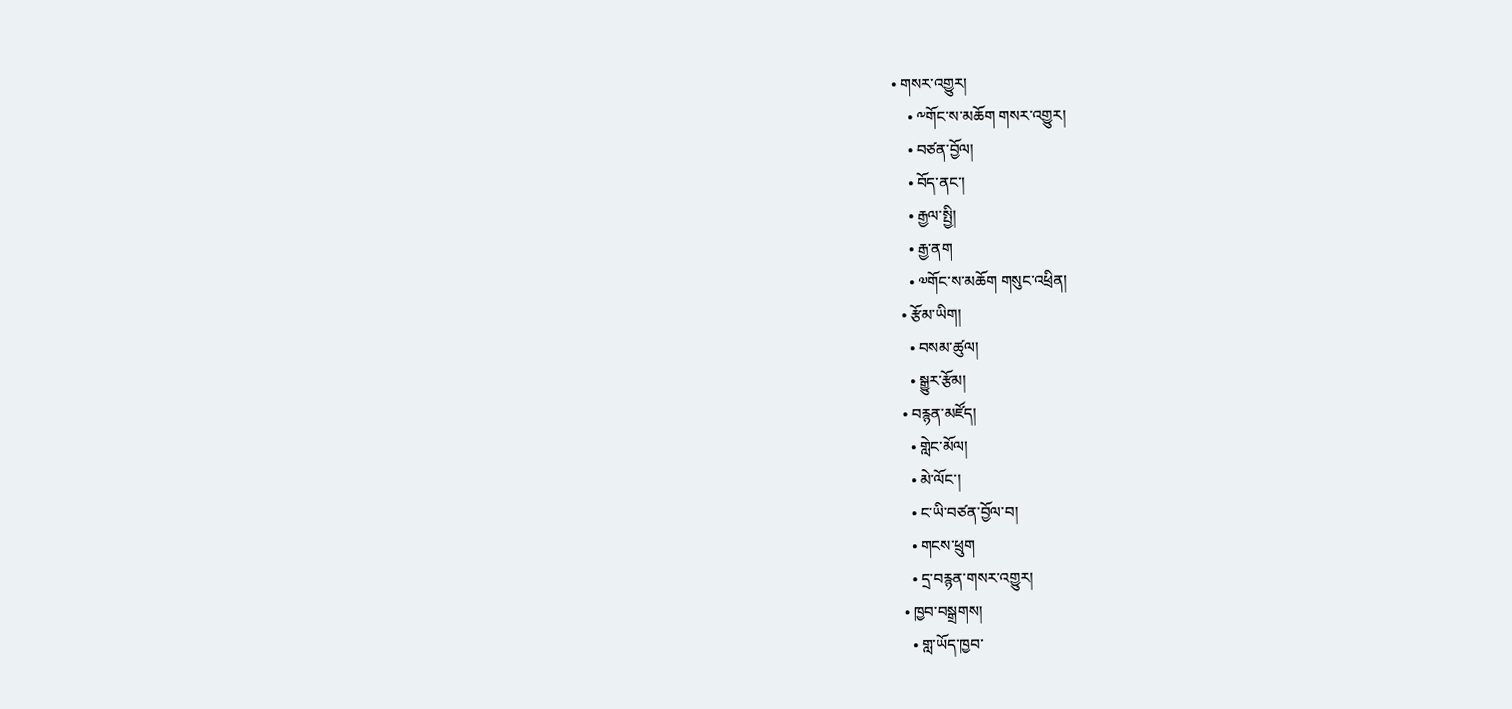• གསར་འགྱུར།
    • ༸གོང་ས་མཆོག གསར་འགྱུར།
    • བཙན་བྱོལ།
    • བོད་ནང་།
    • རྒྱལ་སྤྱི།
    • རྒྱ་ནག
    • ༧གོང་ས་མཆོག གསུང་འཕྲིན།
  • རྩོམ་ཡིག།
    • བསམ་ཚུལ།
    • སྒྱུར་རྩོམ།
  • བརྙན་མཛོད།
    • གླེང་མོལ།
    • མེ་ལོང་།
    • ང་ཡི་བཙན་བྱོལ་བ།
    • གངས་ཕྲུག
    • དྲ་བརྙན་གསར་འགྱུར།
  • ཁྱབ་བསྒྲགས།
    • གླ་ཡོད་ཁྱབ་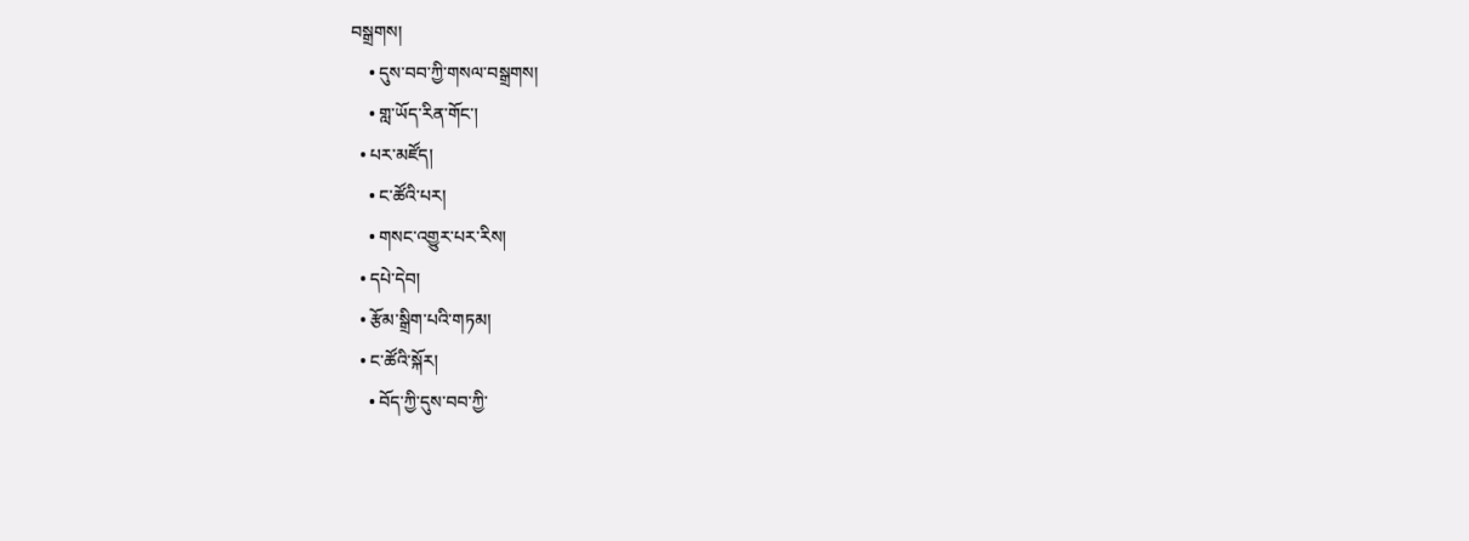བསྒྲགས།
    • དུས་བབ་ཀྱི་གསལ་བསྒྲགས།
    • གླ་ཡོད་རིན་གོང་།
  • པར་མཛོད།
    • ང་ཚོའི་པར།
    • གསང་འགྱུར་པར་རིས།
  • དཔེ་དེབ།
  • རྩོམ་སྒྲིག་པའི་གཏམ།
  • ང་ཚོའི་སྐོར།
    • བོད་ཀྱི་དུས་བབ་ཀྱི་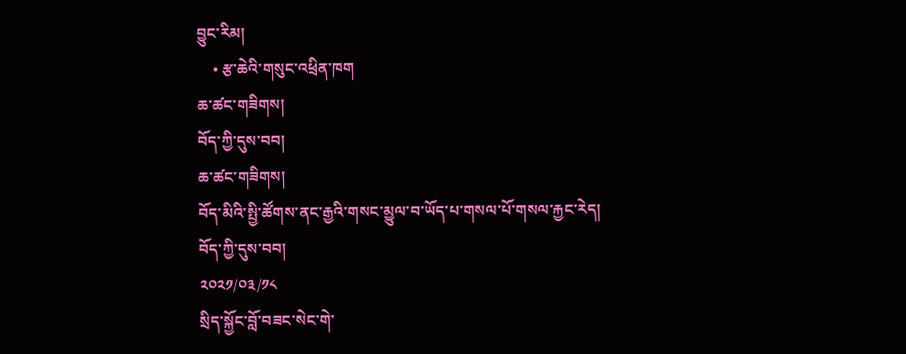བྱུང་རིམ།
    • རྩ་ཆེའི་གསུང་འཕྲིན་ཁག
ཆ་ཚང་གཟིགས།
བོད་ཀྱི་དུས་བབ།
ཆ་ཚང་གཟིགས།
བོད་མིའི་སྤྱི་ཚོགས་ནང་རྒྱའི་གསང་མྱུལ་བ་ཡོད་པ་གསལ་པོ་གསལ་རྐྱང་རེད།
བོད་ཀྱི་དུས་བབ།
༢༠༢༡/༠༣/༡༨
སྲིད་སྐྱོང་བློ་བཟང་སེང་གེ་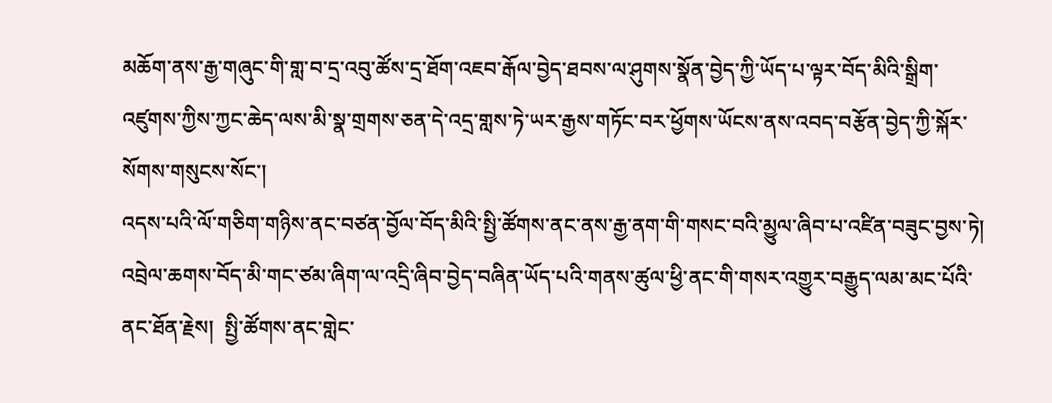མཆོག་ནས་རྒྱ་གཞུང་གི་གླ་བ་དྲ་འབུ་ཚོས་དྲ་ཐོག་འཇབ་རྒོལ་བྱེད་ཐབས་ལ་ཤུགས་སྣོན་བྱེད་ཀྱི་ཡོད་པ་ལྟར་བོད་མིའི་སྒྲིག་འཛུགས་ཀྱིས་ཀྱང་ཆེད་ལས་མི་སྣ་གྲགས་ཅན་དེ་འདྲ་གླས་ཏེ་ཡར་རྒྱས་གཏོང་བར་ཕྱོགས་ཡོངས་ནས་འབད་བརྩོན་བྱེད་ཀྱི་སྐོར་སོགས་གསུངས་སོང་།
འདས་པའི་ལོ་གཅིག་གཉིས་ནང་བཙན་བྱོལ་བོད་མིའི་སྤྱི་ཚོགས་ནང་ནས་རྒྱ་ནག་གི་གསང་བའི་མྱུལ་ཞིབ་པ་འཛིན་བཟུང་བྱས་ཏེ། འབྲེལ་ཆགས་བོད་མི་གང་ཙམ་ཞིག་ལ་འདྲི་ཞིབ་བྱེད་བཞིན་ཡོད་པའི་གནས་ཚུལ་ཕྱི་ནང་གི་གསར་འགྱུར་བརྒྱུད་ལམ་མང་པོའི་ནང་ཐོན་རྗེས།  སྤྱི་ཚོགས་ནང་གླེང་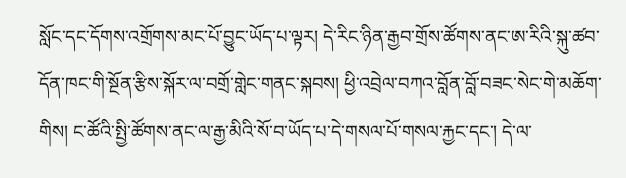སློང་དང་དོགས་འགྲོགས་མང་པོ་བྱུང་ཡོད་པ་ལྟར། དེ་རིང་ཉིན་རྒྱབ་གྲོས་ཚོགས་ནང་ཨ་རིའི་སྐུ་ཚབ་དོན་ཁང་གི་སྔོན་རྩིས་སྐོར་ལ་བགྲོ་གླེང་གནང་སྐབས། ཕྱི་འབྲེལ་བཀའ་བློན་བློ་བཟང་སེང་གེ་མཆོག་གིས། ང་ཚོའི་སྤྱི་ཚོགས་ནང་ལ་རྒྱ་མིའི་སོ་བ་ཡོད་པ་དེ་གསལ་པོ་གསལ་རྐྱང་དང་། དེ་ལ་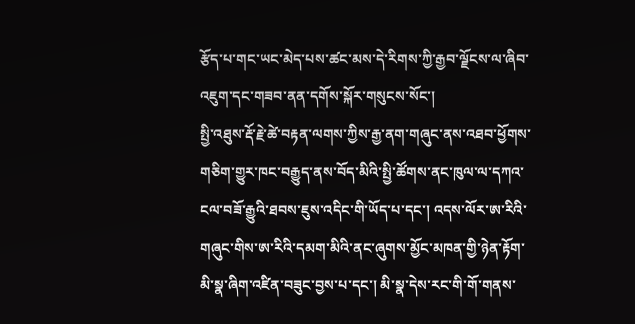རྩོད་པ་གང་ཡང་མེད་པས་ཚང་མས་དེ་རིགས་ཀྱི་རྒྱབ་ལྗོངས་ལ་ཞིབ་འཇུག་དང་གཟབ་ནན་དགོས་སྐོར་གསུངས་སོང་།
སྤྱི་འཐུས་རྡོ་རྗེ་ཚེ་བརྟན་ལགས་ཀྱིས་རྒྱ་ནག་གཞུང་ནས་འཐབ་ཕྱོགས་གཅིག་གྱུར་ཁང་བརྒྱུད་ནས་བོད་མིའི་སྤྱི་ཚོགས་ནང་ཁུལ་ལ་དཀའ་ངལ་བཟོ་རྒྱུའི་ཐབས་ཇུས་འདིང་གི་ཡོད་པ་དང་། འདས་ལོར་ཨ་རིའི་གཞུང་གིས་ཨ་རིའི་དམག་མིའི་ནང་ཞུགས་མྱོང་མཁན་གྱི་ཉེན་རྟོག་མི་སྣ་ཞིག་འཛིན་བཟུང་བྱས་པ་དང་། མི་སྣ་དེས་རང་གི་གོ་གནས་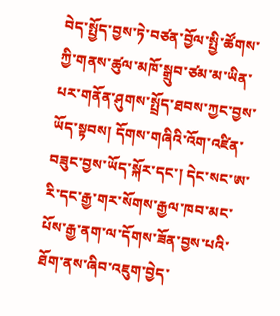བེད་སྤྱོད་བྱས་ཏེ་བཙན་བྱོལ་སྤྱི་ཚོགས་ཀྱི་གནས་ཚུལ་མཁོ་སྒྲུབ་ཙམ་མ་ཡིན་པར་གནོན་ཤུགས་སྤྲོད་ཐབས་ཀྱང་བྱས་ཡོད་སྟབས། དོགས་གཞིའི་འོག་འཛིན་བཟུང་བྱས་ཡོད་སྐོར་དང་། དེང་སང་ཨ་རི་དང་རྒྱ་གར་སོགས་རྒྱལ་ཁབ་མང་པོས་རྒྱ་ནག་ལ་དོགས་ཟོན་བྱས་པའི་ཐོག་ནས་ཞིབ་འཇུག་བྱེད་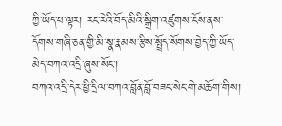ཀྱི་ཡོད་པ་ལྟར། རང་རེའི་བོད་མིའི་སྒྲིག་འཛུགས་ངོས་ནས་དོགས་གཞི་ཅན་གྱི་མི་སྣ་རྣམས་རྩིས་སྤྲོད་སོགས་བྱེད་ཀྱི་ཡོད་མེད་བཀའ་འདྲི་ཞུས་སོང་།
བཀའ་འདྲི་དེར་ཕྱི་དྲིལ་བཀའ་བློན་བློ་བཟང་སེང་གེ་མཆོག་གིས།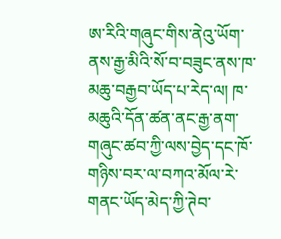ཨ་རིའི་གཞུང་གིས་ནེའུ་ཡོག་ནས་རྒྱ་མིའི་སོ་བ་བཟུང་ནས་ཁ་མཆུ་བརྒྱབ་ཡོད་པ་རེད་ལ། ཁ་མཆུའི་དོན་ཚན་ནང་རྒྱ་ནག་གཞུང་ཚབ་ཀྱི་ལས་བྱེད་དང་ཁོ་གཉིས་བར་ལ་བཀའ་མོལ་རེ་གནང་ཡོད་མེད་ཀྱི་ཊེབ་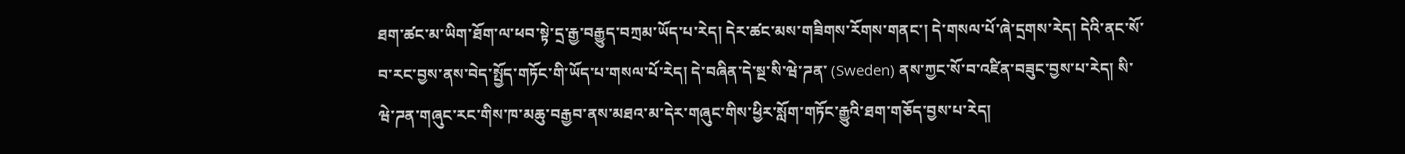ཐག་ཚང་མ་ཡིག་ཐོག་ལ་ཕབ་སྟེ་དྲ་རྒྱ་བརྒྱུད་བཀྲམ་ཡོད་པ་རེད། དེར་ཚང་མས་གཟིགས་རོགས་གནང་། དེ་གསལ་པོ་ཞེ་དྲགས་རེད། དེའི་ནང་སོ་བ་རང་བྱས་ནས་བེད་སྤྱོད་གཏོང་གི་ཡོད་པ་གསལ་པོ་རེད། དེ་བཞིན་དེ་སྔ་སི་ཝེ་ཌན་ (Sweden) ནས་ཀྱང་སོ་བ་འཛིན་བཟུང་བྱས་པ་རེད། སི་ཝེ་ཌན་གཞུང་རང་གིས་ཁ་མཆུ་བརྒྱབ་ནས་མཐའ་མ་དེར་གཞུང་གིས་ཕྱིར་སློག་གཏོང་རྒྱུའི་ཐག་གཅོད་བྱས་པ་རེད།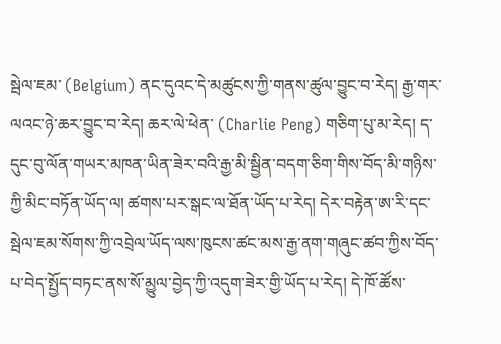སྦེལ་ཇམ་ (Belgium) ནང་དུའང་དེ་མཚུངས་ཀྱི་གནས་ཚུལ་བྱུང་བ་རེད། རྒྱ་གར་ལའང་ཉེ་ཆར་བྱུང་བ་རེད། ཆར་ལེ་ཕེན་ (Charlie Peng) གཅིག་པུ་མ་རེད། ད་དུང་བུ་ལོན་གཡར་མཁན་ཡིན་ཟེར་བའི་རྒྱ་མི་སྦྱིན་བདག་ཅིག་གིས་བོད་མི་གཉིས་ཀྱི་མིང་བཏོན་ཡོད་ལ། ཚགས་པར་སྒང་ལ་ཐོན་ཡོད་པ་རེད། དེར་བརྟེན་ཨ་རི་དང་སྦེལ་ཇམ་སོགས་ཀྱི་འབྲེལ་ཡོད་ལས་ཁུངས་ཚང་མས་རྒྱ་ནག་གཞུང་ཚབ་ཀྱིས་བོད་པ་བེད་སྤྱོད་བཏང་ནས་སོ་མྱུལ་བྱེད་ཀྱི་འདུག་ཟེར་གྱི་ཡོད་པ་རེད། དེ་ཁོ་ཚོས་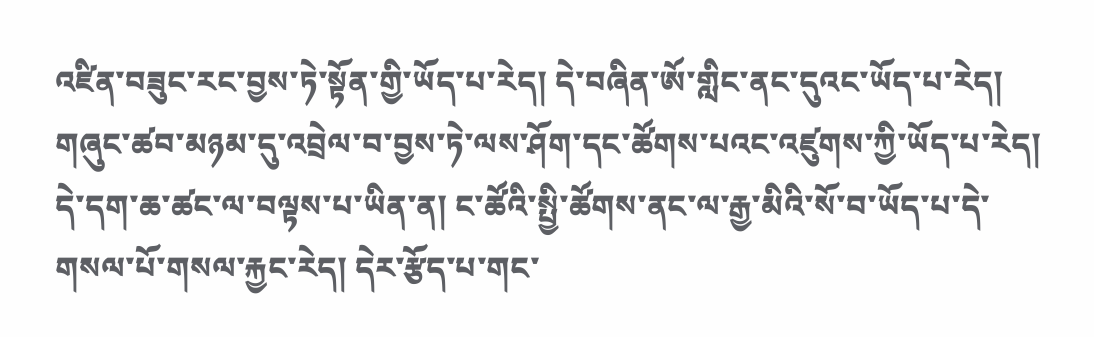འཛིན་བཟུང་རང་བྱས་ཏེ་སྟོན་གྱི་ཡོད་པ་རེད། དེ་བཞིན་ཨོ་གླིང་ནང་དུའང་ཡོད་པ་རེད། གཞུང་ཚབ་མཉམ་དུ་འབྲེལ་བ་བྱས་ཏེ་ལས་ཤོག་དང་ཚོགས་པའང་འཛུགས་ཀྱི་ཡོད་པ་རེད། དེ་དག་ཆ་ཚང་ལ་བལྟས་པ་ཡིན་ན། ང་ཚོའི་སྤྱི་ཚོགས་ནང་ལ་རྒྱ་མིའི་སོ་བ་ཡོད་པ་དེ་གསལ་པོ་གསལ་རྐྱང་རེད། དེར་རྩོད་པ་གང་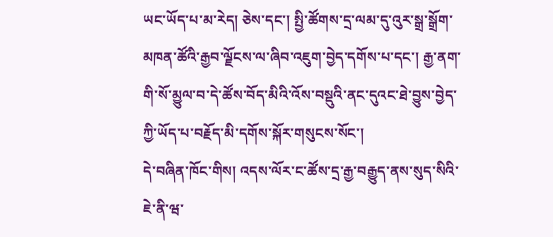ཡང་ཡོད་པ་མ་རེད། ཅེས་དང་། སྤྱི་ཚོགས་དྲ་ལམ་དུ་འུར་སྒྲ་སྒྲོག་མཁན་ཚོའི་རྒྱབ་ལྗོངས་ལ་ཞིབ་འཇུག་བྱེད་དགོས་པ་དང་། རྒྱ་ནག་གི་སོ་མྱུལ་བ་དེ་ཚོས་བོད་མིའི་འོས་བསྡུའི་ནང་དུའང་ཐེ་བྱུས་བྱེད་ཀྱི་ཡོད་པ་བརྗོད་མི་དགོས་སྐོར་གསུངས་སོང་།
དེ་བཞིན་ཁོང་གིས། འདས་ལོར་ང་ཚོས་དྲ་རྒྱ་བརྒྱུད་ནས་སུད་སིའི་ཇེ་ནི་ཝ་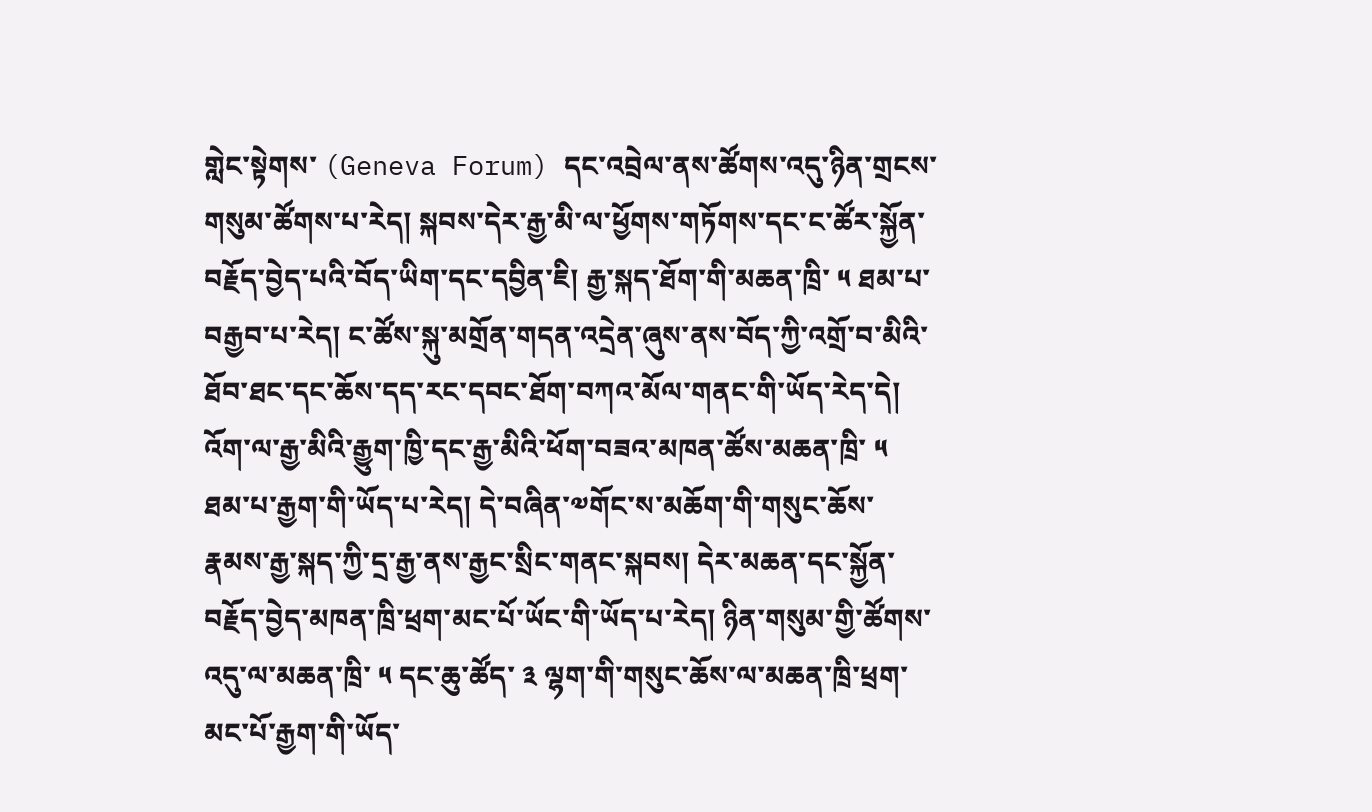གླེང་སྟེགས་ (Geneva Forum) དང་འབྲེལ་ནས་ཚོགས་འདུ་ཉིན་གྲངས་གསུམ་ཚོགས་པ་རེད། སྐབས་དེར་རྒྱ་མི་ལ་ཕྱོགས་གཏོགས་དང་ང་ཚོར་སྐྱོན་བརྗོད་བྱེད་པའི་བོད་ཡིག་དང་དབྱིན་ཇི། རྒྱ་སྐད་ཐོག་གི་མཆན་ཁྲི་ ༥ ཐམ་པ་བརྒྱབ་པ་རེད། ང་ཚོས་སྐུ་མགྲོན་གདན་འདྲེན་ཞུས་ནས་བོད་ཀྱི་འགྲོ་བ་མིའི་ཐོབ་ཐང་དང་ཆོས་དད་རང་དབང་ཐོག་བཀའ་མོལ་གནང་གི་ཡོད་རེད་དེ། འོག་ལ་རྒྱ་མིའི་རྒྱུག་ཁྱི་དང་རྒྱ་མིའི་ཕོག་བཟའ་མཁན་ཚོས་མཆན་ཁྲི་ ༥ ཐམ་པ་རྒྱག་གི་ཡོད་པ་རེད། དེ་བཞིན་༧གོང་ས་མཆོག་གི་གསུང་ཆོས་རྣམས་རྒྱ་སྐད་ཀྱི་དྲ་རྒྱ་ནས་རྒྱང་སྲིང་གནང་སྐབས། དེར་མཆན་དང་སྐྱོན་བརྗོད་བྱེད་མཁན་ཁྲི་ཕྲག་མང་པོ་ཡོང་གི་ཡོད་པ་རེད། ཉིན་གསུམ་གྱི་ཚོགས་འདུ་ལ་མཆན་ཁྲི་ ༥ དང་ཆུ་ཚོད་ ༣ ལྷག་གི་གསུང་ཆོས་ལ་མཆན་ཁྲི་ཕྲག་མང་པོ་རྒྱག་གི་ཡོད་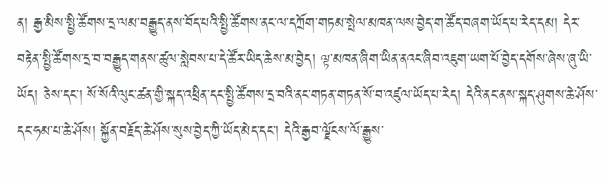ན། རྒྱ་མིས་སྤྱི་ཚོགས་དྲ་ལམ་བརྒྱུད་ནས་བོད་པའི་སྤྱི་ཚོགས་ནང་ལ་དཀྲོག་གཏམ་སྤེལ་མཁན་ལས་བྱེད་ག་ཚོད་བཞག་ཡོད་པ་རེད་དམ། དེར་བརྟེན་སྤྱི་ཚོགས་དྲ་བ་བརྒྱུད་གནས་ཚུལ་སླེབས་པ་དེ་ཚོར་ཡིད་ཆེས་མ་བྱེད། ལྟ་མཁན་ཞིག་ཡིན་ནའང་ཞིབ་འཇུག་ཡག་པོ་བྱེད་དགོས་ཞེས་ཞུ་ཡི་ཡོད། ཅེས་དང་། སོ་སོའི་ལུང་ཚན་གྱི་སྐད་འཕྲིན་དང་སྤྱི་ཚོགས་དྲ་བའི་ནང་གཏན་གཏན་སོ་བ་འཛུལ་ཡོད་པ་རེད། དེའི་ནང་ནས་སྐད་ཤུགས་ཆེ་ཤོས་དང་ཧམ་པ་ཆེ་ཤོས། སྐྱོན་བརྗོད་ཆེ་ཤོས་སུས་བྱེད་ཀྱི་ཡོད་མེད་དང་། དེའི་རྒྱབ་ལྗོངས་ལོ་རྒྱུས་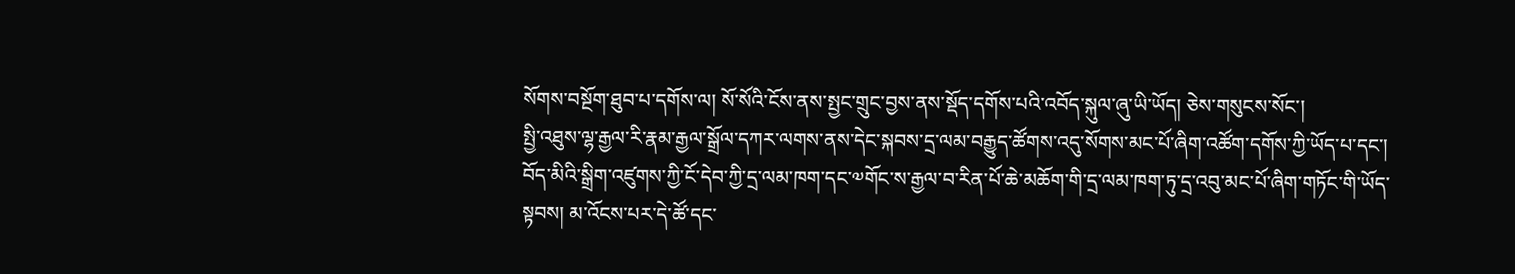སོགས་བསྔོག་ཐུབ་པ་དགོས་ལ། སོ་སོའི་ངོས་ནས་སྤྱང་གྲུང་བྱས་ནས་སྡོད་དགོས་པའི་འབོད་སྐུལ་ཞུ་ཡི་ཡོད། ཅེས་གསུངས་སོང་།
སྤྱི་འཐུས་ལྷ་རྒྱལ་རི་རྣམ་རྒྱལ་སྒྲོལ་དཀར་ལགས་ནས་དེང་སྐབས་དྲ་ལམ་བརྒྱུད་ཚོགས་འདུ་སོགས་མང་པོ་ཞིག་འཚོག་དགོས་ཀྱི་ཡོད་པ་དང་། བོད་མིའི་སྒྲིག་འཛུགས་ཀྱི་ངོ་དེབ་ཀྱི་དྲ་ལམ་ཁག་དང་༧གོང་ས་རྒྱལ་བ་རིན་པོ་ཆེ་མཆོག་གི་དྲ་ལམ་ཁག་ཏུ་དྲ་འབུ་མང་པོ་ཞིག་གཏོང་གི་ཡོད་སྟབས། མ་འོངས་པར་དེ་ཚོ་དང་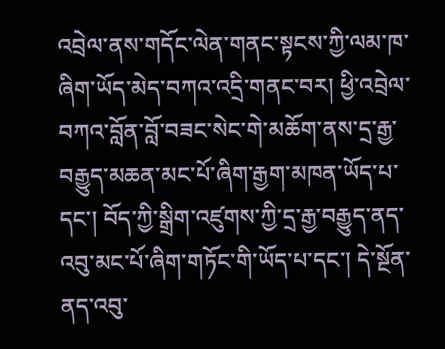འབྲེལ་ནས་གདོང་ལེན་གནང་སྟངས་ཀྱི་ལམ་ཁ་ཞིག་ཡོད་མེད་བཀའ་འདྲི་གནང་བར། ཕྱི་འབྲེལ་བཀའ་བློན་བློ་བཟང་སེང་གེ་མཆོག་ནས་དྲ་རྒྱ་བརྒྱུད་མཆན་མང་པོ་ཞིག་རྒྱག་མཁན་ཡོད་པ་དང་། བོད་ཀྱི་སྒྲིག་འཛུགས་ཀྱི་དྲ་རྒྱ་བརྒྱུད་ནད་འབུ་མང་པོ་ཞིག་གཏོང་གི་ཡོད་པ་དང་། དེ་སྔོན་ནད་འབུ་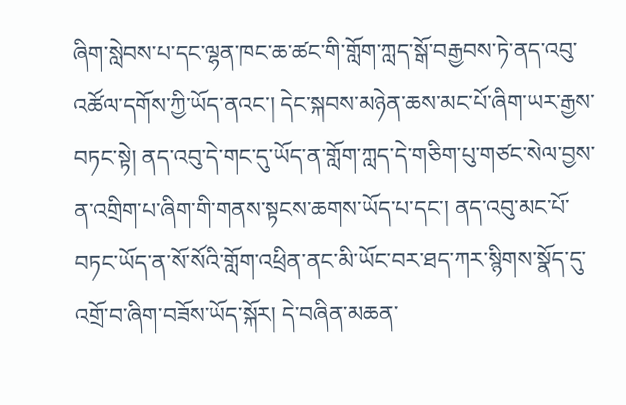ཞིག་སླེབས་པ་དང་ལྷན་ཁང་ཆ་ཚང་གི་གློག་ཀླད་སྒོ་བརྒྱབས་ཏེ་ནད་འབུ་འཚོལ་དགོས་ཀྱི་ཡོད་ནའང་། དེང་སྐབས་མཉེན་ཆས་མང་པོ་ཞིག་ཡར་རྒྱས་བཏང་སྟེ། ནད་འབུ་དེ་གང་དུ་ཡོད་ན་གློག་ཀླད་དེ་གཅིག་པུ་གཙང་སེལ་བྱས་ན་འགྲིག་པ་ཞིག་གི་གནས་སྟངས་ཆགས་ཡོད་པ་དང་། ནད་འབུ་མང་པོ་བཏང་ཡོད་ན་སོ་སོའི་གློག་འཕྲིན་ནང་མི་ཡོང་བར་ཐད་ཀར་སྙིགས་སྣོད་དུ་འགྲོ་བ་ཞིག་བཟོས་ཡོད་སྐོར། དེ་བཞིན་མཆན་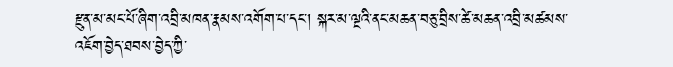རྫུན་མ་མང་པོ་ཞིག་འབྲི་མཁན་རྣམས་འགོག་པ་དང་། སྐར་མ་ལྔའི་ནང་མཆན་བཅུ་བྲིས་ཚེ་མཆན་འབྲི་མཚམས་འཇོག་བྱེད་ཐབས་བྱེད་ཀྱི་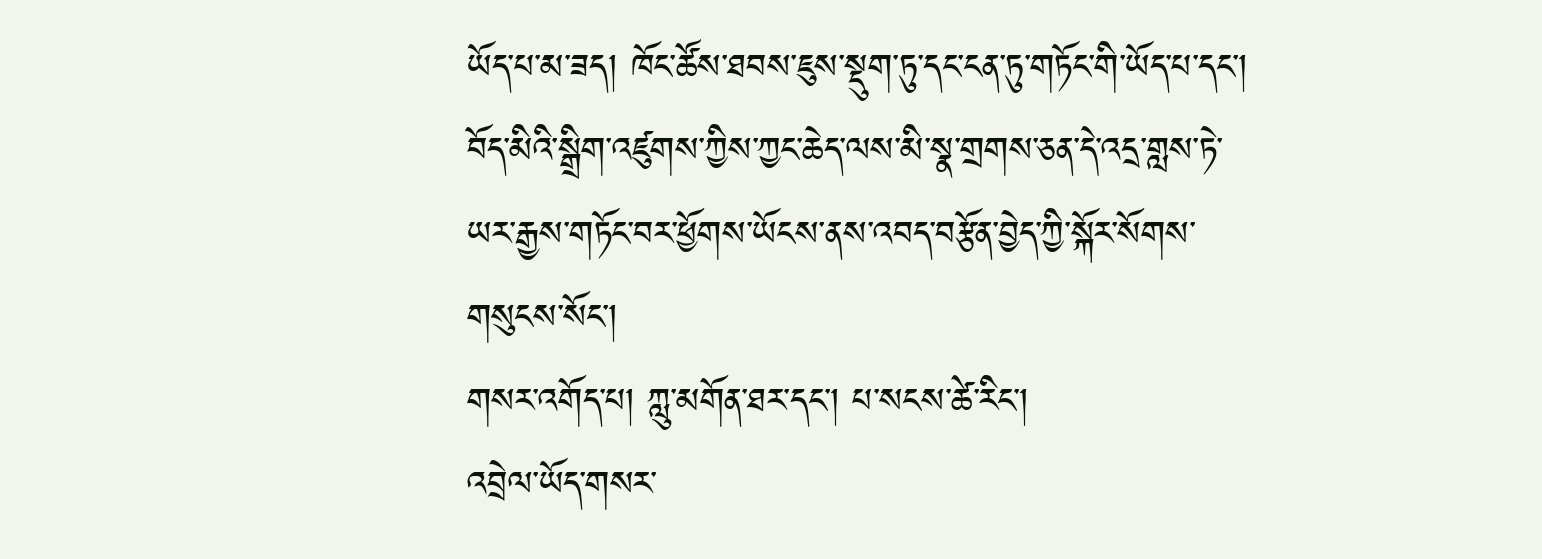ཡོད་པ་མ་ཟད། ཁོང་ཚོས་ཐབས་ཇུས་སྡུག་ཏུ་དང་ངན་ཏུ་གཏོང་གི་ཡོད་པ་དང་། བོད་མིའི་སྒྲིག་འཛུགས་ཀྱིས་ཀྱང་ཆེད་ལས་མི་སྣ་གྲགས་ཅན་དེ་འདྲ་གླས་ཏེ་ཡར་རྒྱས་གཏོང་བར་ཕྱོགས་ཡོངས་ནས་འབད་བརྩོན་བྱེད་ཀྱི་སྐོར་སོགས་གསུངས་སོང་།
གསར་འགོད་པ། ཀླུ་མགོན་ཐར་དང་། པ་སངས་ཚེ་རིང་།
འབྲེལ་ཡོད་གསར་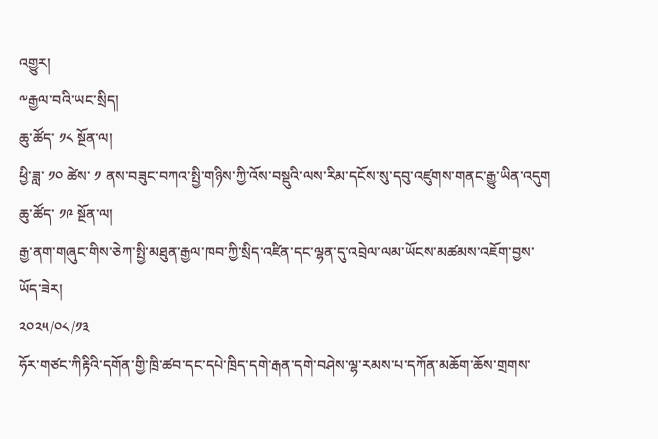འགྱུར།
༸རྒྱལ་བའི་ཡང་སྲིད།
ཆུ་ཚོད་ ༡༨ སྔོན་ལ།
ཕྱི་ཟླ་ ༡༠ ཚེས་ ༡ ནས་བཟུང་བཀའ་སྤྱི་གཉིས་ཀྱི་འོས་བསྡུའི་ལས་རིམ་དངོས་སུ་དབུ་འཛུགས་གནང་རྒྱུ་ཡིན་འདུག
ཆུ་ཚོད་ ༡༩ སྔོན་ལ།
རྒྱ་ནག་གཞུང་གིས་ཅེཀ་སྤྱི་མཐུན་རྒྱལ་ཁབ་ཀྱི་སྲིད་འཛིན་དང་ལྷན་དུ་འབྲེལ་ལམ་ཡོངས་མཚམས་འཇོག་བྱས་ཡོད་ཟེར།
༢༠༢༥/༠༨/༡༣
ཧོར་གཙང་ཀིརྟིའི་དགོན་གྱི་ཁྲི་ཚབ་དང་དཔེ་ཁྲིད་དགེ་རྒན་དགེ་བཤེས་ལྷ་རམས་པ་དཀོན་མཆོག་ཆོས་གྲགས་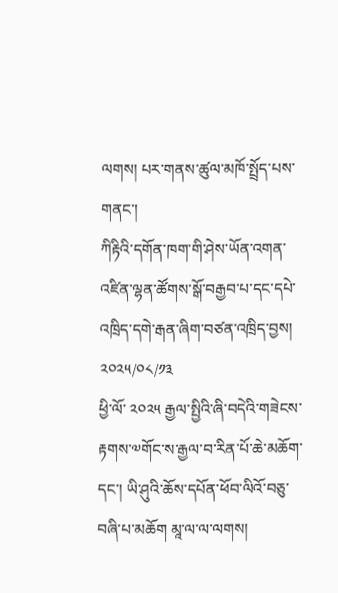ལགས། པར་གནས་ཚུལ་མཁོ་སྤྲོད་པས་གནང་།
ཀིརྟིའི་དགོན་ཁག་གི་ཤེས་ཡོན་འགན་འཛིན་ལྷན་ཚོགས་སྒོ་བརྒྱབ་པ་དང་དཔེ་འཁྲིད་དགེ་རྒན་ཞིག་བཙན་འཁྲིད་བྱས།
༢༠༢༥/༠༨/༡༣
ཕྱི་ལོ་ ༢༠༢༥ རྒྱལ་སྤྱིའི་ཞི་བདེའི་གཟེངས་རྟགས་༧གོང་ས་རྒྱལ་བ་རིན་པོ་ཆེ་མཆོག་དང་། ཡི་ཤུའི་ཆོས་དཔོན་ཕོབ་ལིའོ་བཅུ་བཞི་པ་མཆོག མཱ་ལ་ལ་ལགས།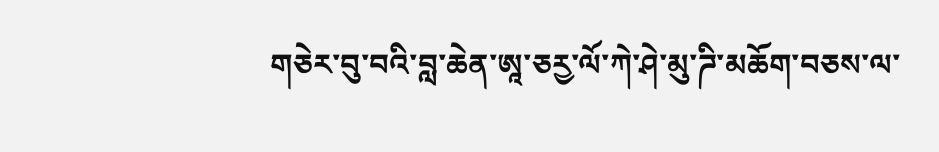གཅེར་བུ་བའི་བླ་ཆེན་ཨཱ་ཅརྱ་ལོ་ཀེ་ཤེ་མུ་ཌི་མཆོག་བཅས་ལ་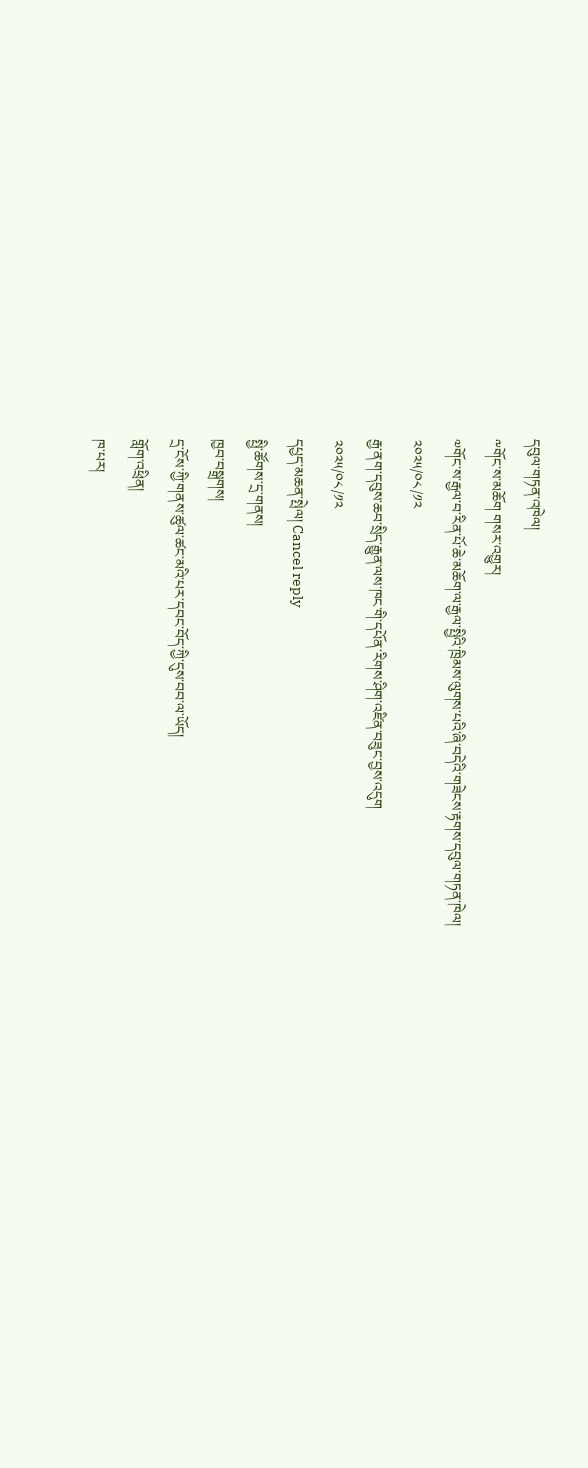དབུལ་གཏན་འཁེལ།
༸གོང་ས་མཆོག གསར་འགྱུར།
༧གོང་ས་རྒྱལ་བ་རིན་པོ་ཆེ་མཆོག་ལ་རྒྱལ་སྤྱིའི་ཁྲིམས་ལུགས་པའི་ཞི་བདེའི་གཟེངས་རྟགས་དབུལ་གཏན་ཁེལ།
༢༠༢༥/༠༨/༡༢
རྒྱ་ནག་དབུས་ཆབ་སྲིད་རྒྱུན་ལས་ཁང་གི་དཔོན་རིགས་ཤིག་འཛིན་བཟུང་བྱས་འདུག
༢༠༢༥/༠༨/༡༢
དཔྱད་མཆན་སྤེལ། Cancel reply
སྤྱི་ཚོགས་དྲ་གནས།
ཁྱབ་བསྒྲགས།
དྲ་ངོས་ཀྱི་གནས་ཚུལ་ཚང་མའི་པར་དབང་བོད་ཀྱི་དུས་བབ་ལ་ཡོད།
གློག་འཕྲིན།
ཁ་པར།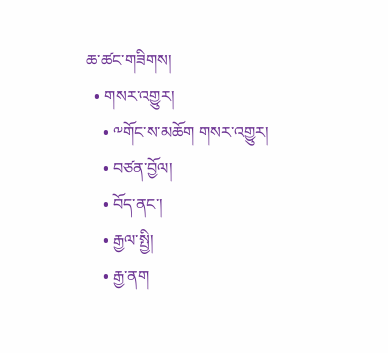ཆ་ཚང་གཟིགས།
  • གསར་འགྱུར།
    • ༸གོང་ས་མཆོག གསར་འགྱུར།
    • བཙན་བྱོལ།
    • བོད་ནང་།
    • རྒྱལ་སྤྱི།
    • རྒྱ་ནག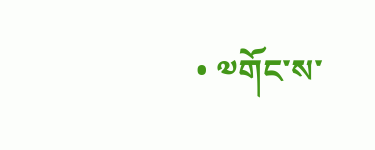• ༧གོང་ས་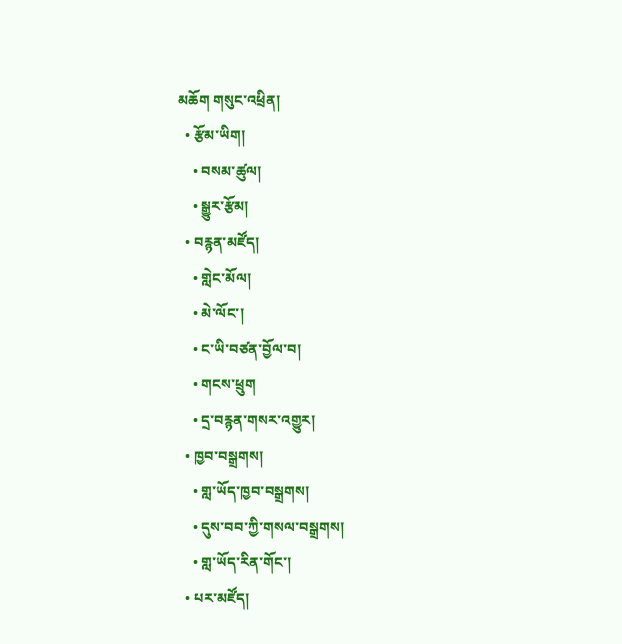མཆོག གསུང་འཕྲིན།
  • རྩོམ་ཡིག།
    • བསམ་ཚུལ།
    • སྒྱུར་རྩོམ།
  • བརྙན་མཛོད།
    • གླེང་མོལ།
    • མེ་ལོང་།
    • ང་ཡི་བཙན་བྱོལ་བ།
    • གངས་ཕྲུག
    • དྲ་བརྙན་གསར་འགྱུར།
  • ཁྱབ་བསྒྲགས།
    • གླ་ཡོད་ཁྱབ་བསྒྲགས།
    • དུས་བབ་ཀྱི་གསལ་བསྒྲགས།
    • གླ་ཡོད་རིན་གོང་།
  • པར་མཛོད།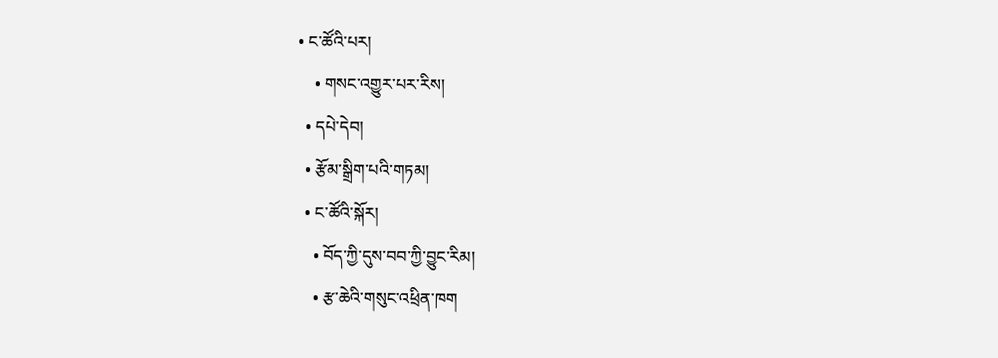• ང་ཚོའི་པར།
    • གསང་འགྱུར་པར་རིས།
  • དཔེ་དེབ།
  • རྩོམ་སྒྲིག་པའི་གཏམ།
  • ང་ཚོའི་སྐོར།
    • བོད་ཀྱི་དུས་བབ་ཀྱི་བྱུང་རིམ།
    • རྩ་ཆེའི་གསུང་འཕྲིན་ཁག